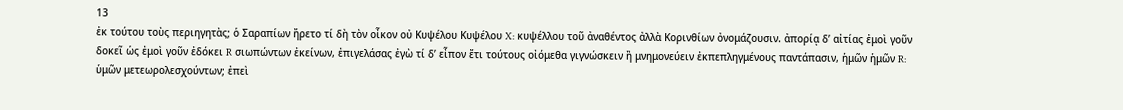13
ἐκ τούτου τοὺς περιηγητὰς; ὁ Σαραπίων ἤρετο τί δὴ τὸν οἶκον οὐ Κυψέλου Κυψέλου X: κυψέλλου τοῦ ἀναθέντος ἀλλὰ Κορινθίων ὀνομάζουσιν. ἀπορίᾳ δʼ αἰτίας ἐμοὶ γοῦν δοκεῖ ὡς ἐμοὶ γοῦν ἐδόκει R σιωπώντων ἐκείνων, ἐπιγελάσας ἐγὼ τί δʼ εἶπον ἔτι τούτους οἰόμεθα γιγνώσκειν ἢ μνημονεύειν ἐκπεπληγμένους παντάπασιν, ἡμῶν ἡμῶν R: ὑμῶν μετεωρολεσχούντων; ἐπεὶ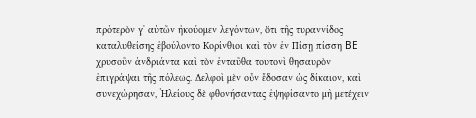πρότερὸν γʼ αὐτῶν ἠκούομεν λεγόντων, ὅτι τῆς τυραννίδος καταλυθείσης ἐβούλοντο Κορίνθιοι καὶ τὸν ἐν Πίσῃ πίσση BE χρυσοῦν ἀνδριάντα καὶ τὸν ἐνταῦθα τουτονὶ θησαυρὸν ἐπιγράψαι τῆς πόλεως. Δελφοὶ μὲν οὖν ἔδοσαν ὡς δίκαιον, καὶ συνεχώρησαν, Ἠλείους δὲ φθονήσαντας ἐψηφίσαντο μὴ μετέχειν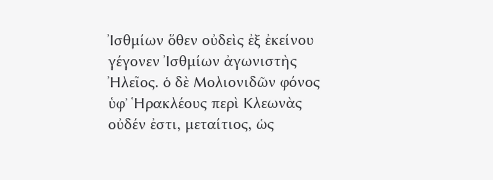Ἰσθμίων ὅθεν οὐδεὶς ἐξ ἐκείνου γέγονεν Ἰσθμίων ἀγωνιστὴς Ἠλεῖος. ὁ δὲ Μολιονιδῶν φόνος ὑφʼ Ἡρακλέους περὶ Κλεωνὰς οὐδέν ἐστι, μεταίτιος, ὡς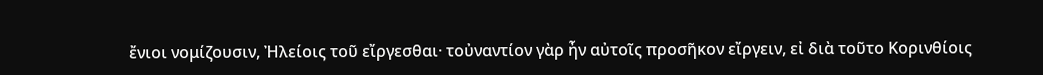ἔνιοι νομίζουσιν, Ἠλείοις τοῦ εἴργεσθαι· τοὐναντίον γὰρ ἦν αὐτοῖς προσῆκον εἴργειν, εἰ διὰ τοῦτο Κορινθίοις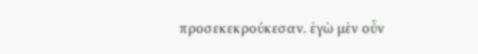προσεκεκρούκεσαν. ἐγὼ μὲν οὖν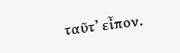ταῦτʼ εἶπον.